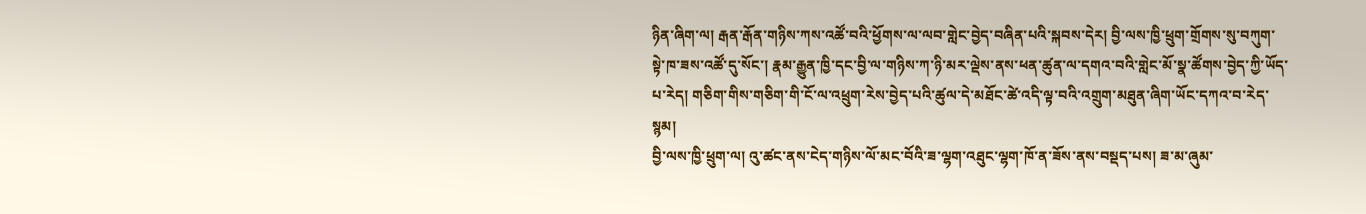ཉིན་ཞིག་ལ། རྒན་རྒོན་གཉིས་ཀས་འཚོ་བའི་ཕྱོགས་ལ་ལབ་གླེང་བྱེད་བཞིན་པའི་སྐབས་དེར། བྱི་ལས་ཁྱི་ཕྲུག་གྲོགས་སུ་བཀུག་སྟེ་ཁ་ཟས་འཚོ་དུ་སོང་། རྣམ་རྒྱུན་ཁྱི་དང་བྱི་ལ་གཉིས་ཀ་ཉི་མར་ལྡེས་ནས་ཕན་ཚུན་ལ་དགའ་བའི་གླེང་མོ་སྣ་ཚོགས་བྱེད་ཀྱི་ཡོད་པ་རེད། གཅིག་གིས་གཅིག་གི་ངོ་ལ་འཕྲུག་རེས་བྱེད་པའི་ཚུལ་དེ་མཐོང་ཚེ་འདི་ལྟ་བའི་འགྲུག་མཐུན་ཞིག་ཡོང་དཀའ་བ་རེད་སྙམ།
བྱི་ལས་ཁྱི་ཕྲུག་ལ། འུ་ཚང་ནས་ངེད་གཉིས་ལོ་མང་བོའི་ཟ་ལྷག་འཐུང་ལྷག་ཁོ་ན་ཟོས་ནས་བསྡད་པས། ཟ་མ་ཞུམ་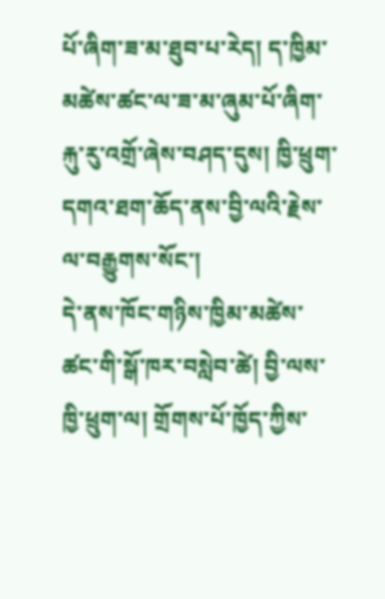པོ་ཞིག་ཟ་མ་ཐུབ་པ་རེད། ད་ཁྱིམ་མཚེས་ཚང་ལ་ཟ་མ་ཞུམ་པོ་ཞིག་རྐུ་རུ་འགྲོ་ཞེས་བཤད་དུས། ཁྱི་ཕྲུག་དགའ་ཐག་ཆོད་ནས་བྱི་ལའི་རྗེས་ལ་བརྒྱུགས་སོང་།
དེ་ནས་ཁོང་གཉིས་ཁྱིམ་མཚེས་ཚང་གི་སྒོ་ཁར་བསླེབ་ཚེ། བྱི་ལས་ཁྱི་ཕྲུག་ལ། གྲོགས་པོ་ཁྱོད་ཀྱིས་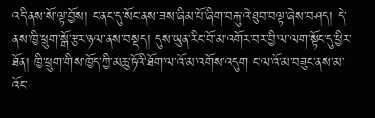འདི་ནས་སོ་ལྟ་བྱོས། ང་ནང་དུ་སོང་ནས་ཟས་ཞིམ་པོ་ཞིག་བརྐུ་འེ་ཐུབ་བལྟ་ཞེས་བཤད། དེ་ནས་ཁྱི་ཕྲུག་སྒོ་རྩར་ཉལ་ནས་བསྡད། དུས་ཡུན་རིང་བོ་མ་འགོར་བར་བྱི་ལ་ལག་སྟོང་དུ་ཕྱིར་ཐོན། ཁྱི་ཕྲུག་གིས་ཁྱོད་ཀྱི་མཆུ་ཏོའི་ཐོག་ལ་འོ་མ་འགོས་འདུག ང་ལ་འོ་མ་བཟུང་ནས་མ་འོང་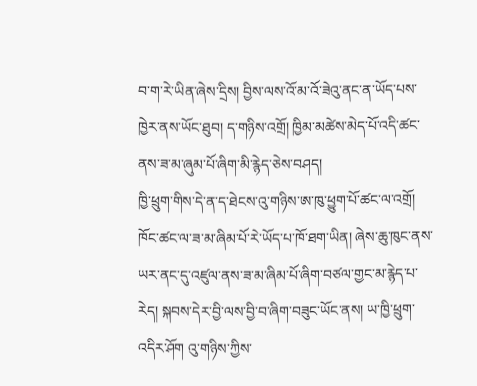བ་ག་རེ་ཡིན་ཞེས་དྲིས། བྱིས་ལས་འོ་མ་འོ་ཟེའུ་ནང་ན་ཡོད་པས་ཁྱེར་ནས་ཡོང་ཐུབ། ད་གཉིས་འགྲོ། ཁྱིམ་མཚེས་མེད་པོ་འདི་ཚང་ནས་ཟ་མ་ཞུམ་པོ་ཞིག་མི་རྙེད་ཅེས་བཤད།
ཁྱི་ཕྲུག་གིས་དེ་ན་ད་ཐེངས་འུ་གཉིས་ཨ་ཁུ་ཕྱུག་པོ་ཚང་ལ་འགྲོ། ཁོང་ཚང་ལ་ཟ་མ་ཞིམ་པོ་རེ་ཡོད་པ་ཁོ་ཐག་ཡིན། ཞེས་ཆུ་ཁུང་ནས་ཡར་ནང་དུ་འཛུལ་ནས་ཟ་མ་ཞིམ་པོ་ཞིག་བཙལ་གྱང་མ་རྙེད་པ་རེད། སྐབས་དེར་བྱི་ལས་བྱི་བ་ཞིག་བཟུང་ཡོང་ནས། ཡ་ཁྱི་ཕྲུག་འདིར་ཤོག འུ་གཉིས་ཀྱིས་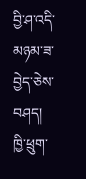བྱི་ཤ་འདི་མཉམ་ཟ་བྱེད་ཅེས་བཤད།
ཁྱི་ཕྲུག་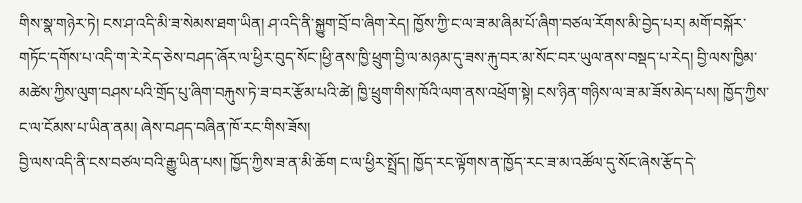གིས་སྣ་གཉེར་ཏེ། ངས་ཤ་འདི་མི་ཟ་སེམས་ཐག་ཡིན། ཤ་འདི་ནི་སྐྱུག་བྲོ་བ་ཞིག་རེད། ཁྱོས་ཀྱི་ང་ལ་ཟ་མ་ཞིམ་པོ་ཞིག་བཙལ་རོགས་མི་བྱེད་པར། མགོ་བསྐོར་གཏོང་དགོས་པ་འདི་ག་རེ་རེད་ཅེས་བཤད་ཞོར་ལ་ཕྱིར་བུད་སོང་།ཕྱི་ནས་ཁྱི་ཕྲུག་བྱི་ལ་མཉམ་དུ་ཟས་རྐུ་བར་མ་སོང་བར་ཡུལ་ནས་བསྡད་པ་རེད། བྱི་ལས་ཁྱིམ་མཚེས་ཀྱིས་ལུག་བཤས་པའི་གྲོད་པུ་ཞིག་བརྐུས་ཏེ་ཟ་བར་རྩོམ་པའི་ཚེ། ཁྱི་ཕྲུག་གིས་ཁོའི་ལག་ནས་འཕྲོག་སྟེ། ངས་ཉིན་གཉིས་ལ་ཟ་མ་ཟོས་མེད་པས། ཁྱོད་ཀྱིས་ང་ལ་ངོམས་པ་ཡིན་ནམ། ཞེས་བཤད་བཞིན་ཁོ་རང་གིས་ཟོས།
བྱི་ལས་འདི་ནི་ངས་བཙལ་བའི་རྒྱུ་ཡིན་པས། ཁྱོད་ཀྱིས་ཟ་ན་མི་ཆོག ང་ལ་ཕྱིར་སྤྲོད། ཁྱོད་རང་ལྟོགས་ན་ཁྱོད་རང་ཟ་མ་འཚོལ་དུ་སོང་ཞེས་རྩོད་དེ་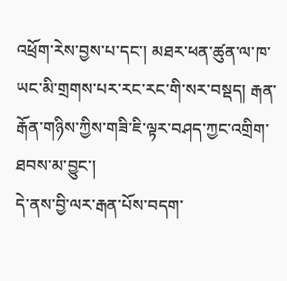འཕྲོག་རེས་བྱས་པ་དང་། མཐར་ཕན་ཚུན་ལ་ཁ་ཡང་མི་གྲགས་པར་རང་རང་གི་སར་བསྡད། རྒན་རྒོན་གཉིས་ཀྱིས་གཟི་ཇི་ལྟར་བཤད་ཀྱང་འགྲིག་ཐབས་མ་བྱུང་།
དེ་ནས་བྱི་ལར་རྒན་པོས་བདག་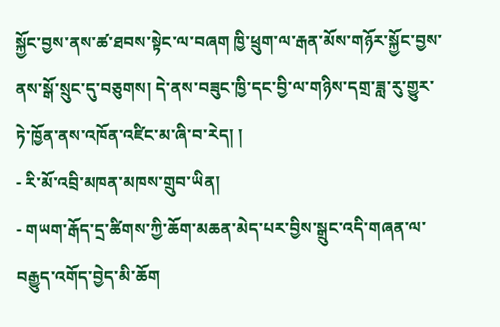སྐྱོང་བྱས་ནས་ཚ་ཐབས་སྟེང་ལ་བཞག ཁྱི་ཕྲུག་ལ་རྒན་མོས་གཉོར་སྐྱོང་བྱས་ནས་སྒོ་སྲུང་དུ་བཅུགས། དེ་ནས་བཟུང་ཁྱི་དང་བྱི་ལ་གཉིས་དགྲ་ཟླ་རུ་གྱུར་ཏེ་ཁྱོན་ནས་འཁོན་འཛིང་མ་ཞི་བ་རེད། །
- རི་མོ་འབྲི་མཁན་མཁས་གྲུབ་ཡིན།
- གཡག་རྒོད་དྲ་ཚིགས་ཀྱི་ཆོག་མཆན་མེད་པར་བྱིས་སྒྲུང་འདི་གཞན་ལ་བརྒྱུད་འགོད་བྱེད་མི་ཆོག